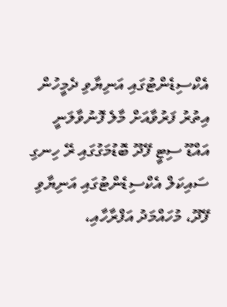އެކްސިޑެންޓުގައި އަނިޔާވި ދެމީހުން އިތުރު ފަރުވާއަށް މާލެ ފޮނުވާލަނީ
އައްޑޫ ސިޓީ ފޭދޫ ބޮޑުމަގުގައި ރޭ ހިނގި ސައިކަލް އެކްސިޑެންޓުގައި އަނިޔާވި ފޭދޫ، މުހައްމަދު އަފްރާހާއި،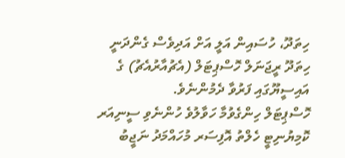ހިތަދޫ، ހުސައިން އަލީ އަށް އަދިވެސް ގެންދަނީ ހިތަދޫ ރީޖަނަލް ހޮސްޕިޓަލް (އެޗުއާރުއެޗު) ގެ އައިސީޔޫގައި ފަރުވާ ދެމުންނެވެ.
ހޮސްޕިޓަލް ހިންގެވުމާ ހަވާލުވެ ހުންނެވި ސީނިއަރ ކޮމިޔުނިޓީ ހެލްތު އޮފިސަރ މުހައްމަދު ނަޖީބު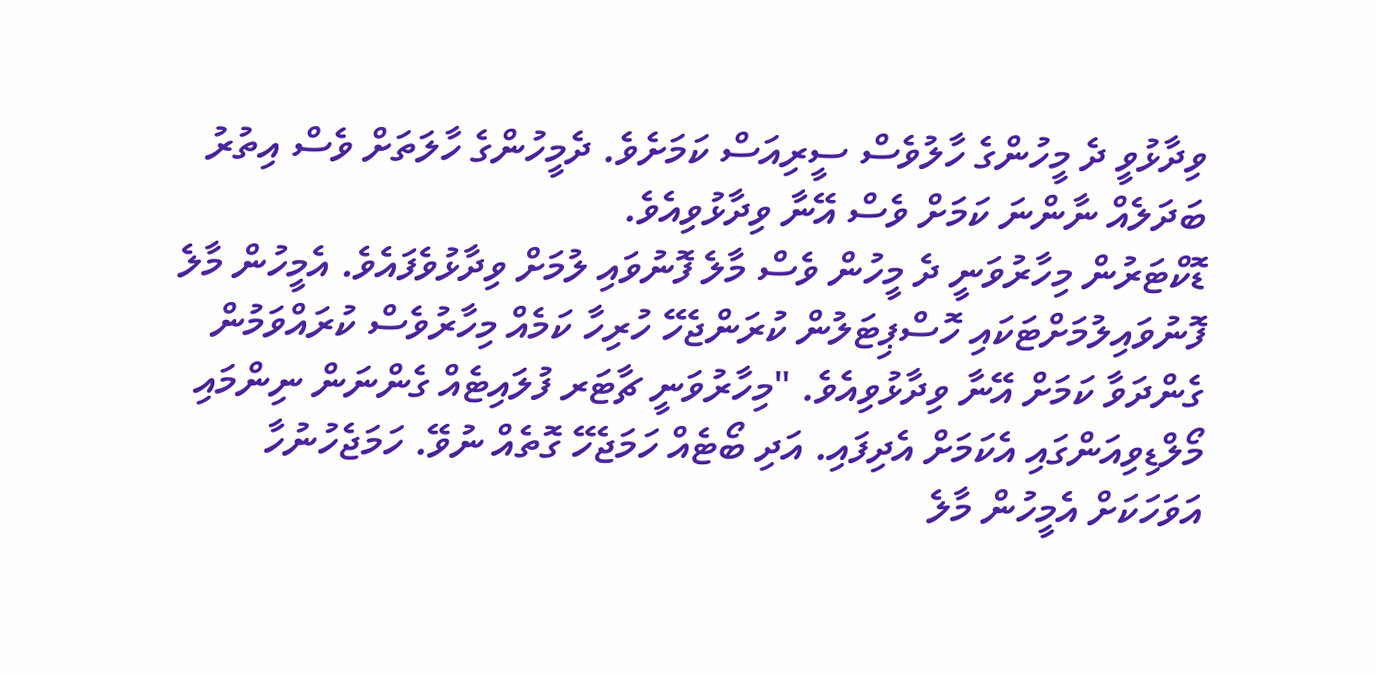ވިދާޅުވީ ދެ މީހުންގެ ހާލުވެސް ސީރިއަސް ކަމަށެވެ. ދެމީހުންގެ ހާލަތަށް ވެސް އިތުރު ބަދަލެއް ނާންނަ ކަމަށް ވެސް އޭނާ ވިދާޅުވިއެވެ.
ޑޮކްޓަރުން މިހާރުވަނީ ދެ މީހުން ވެސް މާލެ ފޮނުވައި ލުމަށް ވިދާޅުވެފައެވެ. އެމީހުން މާލެ ފޮނުވައިލުމަށްޓަކައި ހޮސްޕިޓަލުން ކުރަންޖެހޭ ހުރިހާ ކަމެއް މިހާރުވެސް ކުރައްވަމުން ގެންދަވާ ކަމަށް އޭނާ ވިދާޅުވިއެވެ. "މިހާރުވަނީ ޗާޓަރ ފުލައިޓެއް ގެންނަން ނިންމައި މޯލްޑިވިއަންގައި އެކަމަށް އެދިފައި. އަދި ބޯޓެއް ހަމަޖެހޭ ގޮތެއް ނުވޭ. ހަމަޖެހުނުހާ އަވަހަކަށް އެމީހުން މާލެ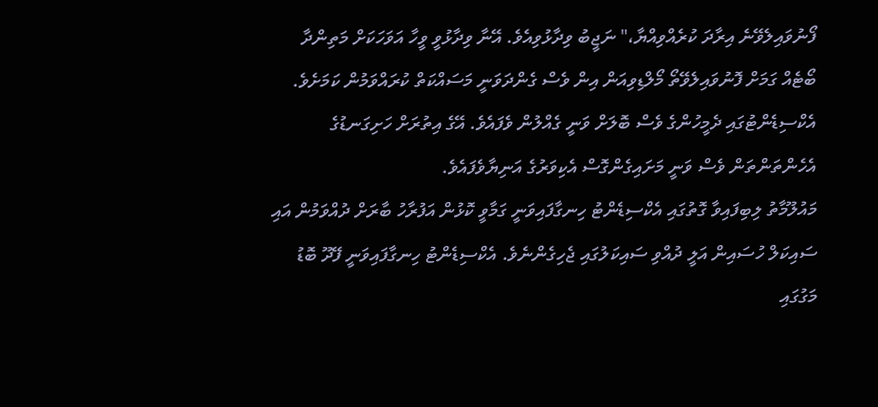ފޯނުވައިލެވޭނެ އިރާދަ ކުރެއްވިއްޔާ،" ނަޖީބު ވިދާޅުވިއެވެ. އޭނާ ވިދާޅުވީ ވީހާ އަވަހަކަށް މަތިންދާ ބޯޓެއް ގަމަށް ފޮނުވައިލެވޭތޯ މޯލްޑިވިއަން އިން ވެސް ގެންދަވަނީ މަސައްކަތް ކުރައްވަމުން ކަމަށެވެ.
އެކްސިޑެންޓުގައި ދެމީހުންގެ ވެސް ބޮލަށް ވަނީ ގެއްލުން ވެފައެވެ. އޭގެ އިތުރަށް ހަށިގަނޑުގެ އެހެންތަންތަން ވެސް ވަނީ މަށައިގެންގޮސް އެކިވަރުގެ އަނިޔާވެފައެވެ.
މައުލޫމާތު ލިބިފައިވާ ގޮތުގައި އެކްސިޑެންޓު ހިނގާފައިވަނީ ގަމާވީ ކޮޅުން އަފުރާހު ބާރަށް ދުއްވަމުން އައި ސައިކަލް ހުސައިން އަލީ ދުއްވި ސައިކަލުގައި ޖެހިގެންނެވެ. އެކްސިޑެންޓު ހިނގާފައިވަނީ ފޭދޫ ބޮޑު މަގުގައި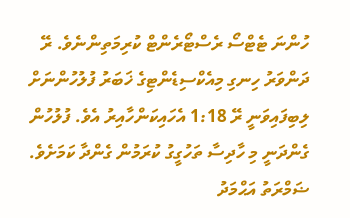ހުންނަ ޓެޓްސޯ ރެސްޓޯރެންޓް ކުރިމަތިންނެވެ. ރޭ ދަންވަރު ހިނގި މިއެކްސިޑެންޓިގެ ޚަބަރު ފުލުހުންނަށް ލިބިފައިވަނީ ރޭ 1:18 އެހައިކަންހާއިރު އެވެ. ފުލުހުން ގެންދަނީ މި ހާދިސާ ތަހުގީގު ކުރަމުން ގެންދާ ކަމަށެވެ.
ޟަމްރަތު އަޙްމަދު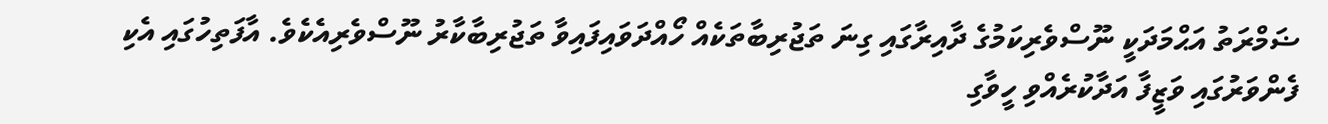ޟަމްރަތު އަޙްމަދަކީ ނޫސްވެރިކަމުގެ ދާއިރާގައި ގިނަ ތަޖުރިބާތަކެއް ހޯއްދަވައިފައިވާ ތަޖުރިބާކާރު ނޫސްވެރިއެކެވެ. އާފަތިހުގައި އެކި ފެންވަރުގައި ވަޒީފާ އަދާކުރެއްވި ހީވާގި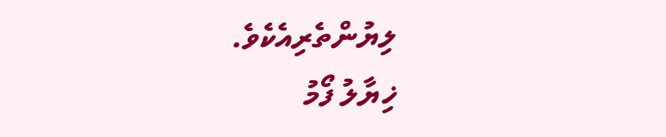ލިޔުންތެރިއެކެވެ.
ޚިޔާލު ފޯމު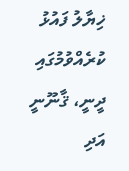ޚިޔާލު ފައުޅު ކުރެއްވުމުގައި ދީނީ، ޤާނޫނީ އަދި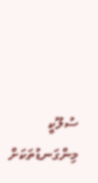ސުލޫކީ މިންގަނޑުތަކަށް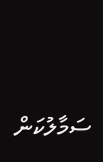ސަމާލުކަން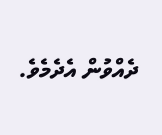ދެއްވުން އެދެމެވެ.